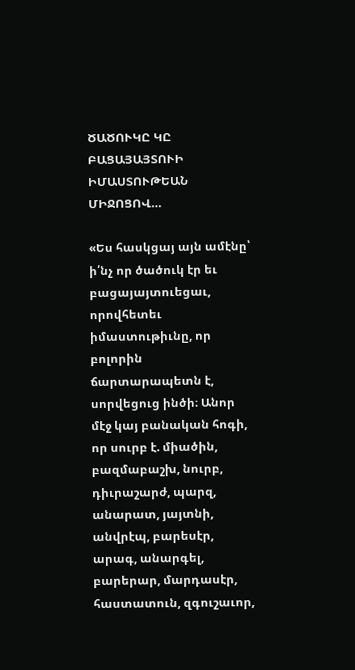ԾԱԾՈՒԿԸ ԿԸ ԲԱՑԱՅԱՅՏՈՒԻ ԻՄԱՍՏՈՒԹԵԱՆ ՄԻՋՈՑՈՎ…

«Ես հասկցայ այն ամէնը՝ ի՛նչ որ ծածուկ էր եւ բացայայտուեցաւ, որովհետեւ իմաստութիւնը, որ բոլորին ճարտարապետն է, սորվեցուց ինծի։ Անոր մէջ կայ բանական հոգի, որ սուրբ է. միածին, բազմաբաշխ, նուրբ, դիւրաշարժ, պարզ, անարատ, յայտնի, անվրէպ, բարեսէր, արագ, անարգել, բարերար, մարդասէր, հաստատուն, զգուշաւոր,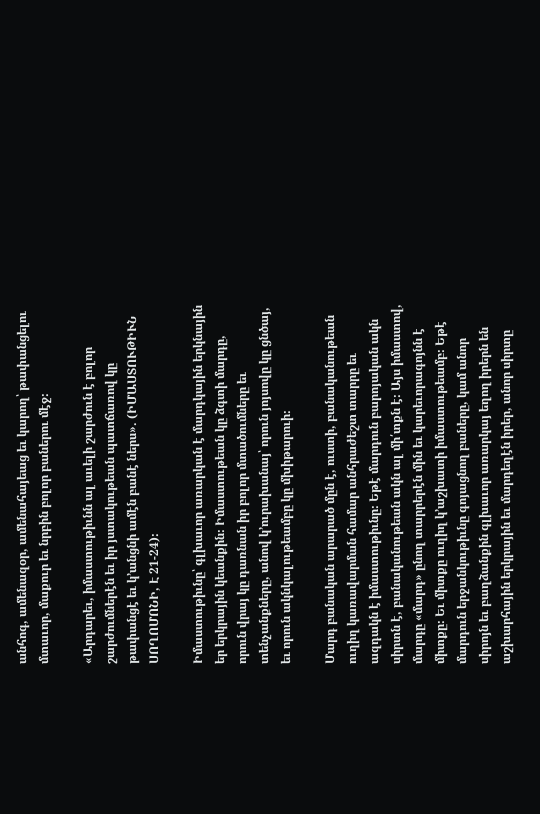անհոգ, ամենազօր, ամենահայեաց եւ կարող՝ թափանցելու մտաւոր, մաքուր եւ նրբին բոլոր բաներու մէջ։

«Արդարեւ, իմաստութիւնն ալ աւելի շարժուն է բոլոր շարժումներէն եւ իր յստակութեան պատճառով կը թափանցէ եւ կ՚անցնի ամէն բանէ ներս». (ԻՄԱՍՏՈՒԹԻՒՆ ՍՈՂՈՄՈՆԻ, Է 21-24)։

Իմաստութիւնը՝ գլխաւոր առարկան է մարդկային երկնային եր երկրային կեանքին։ Իմաստութեան կը ձգտի մարդը, որուն վրայ կը դառնան իր բոլոր մտածումները եւ տենչանքները, անով կ՚ուրախանայ՝ որուն յոյսովը կը ցնծայ, եւ որուն ակնկալութեամբը կը մխիթարուի։

Մարդ բանական արարած մըն է, ուստի, բանականութեան ուղիղ կառավարման համար անհրաժեշտ տարրը եւ ազդակն է իմաստութիւնը։ Եթէ մարդուն բարոյական ակն սիրտն է, բանականութեան ակն ալ մի՛տքն է։ Այս իմաստով, մարդը «մարդ» ընող տարրերէն մին եւ կարեւորագոյնն է միտքը։ Եւ միտքը ուղիղ կ՚աշխատի իմաստութեամբ։ Եթէ մարդուն երջանկութիւնը գոյացնող բաները, կամ անոր սիրոյն եւ բաղձանքին գլխաւոր առարկայ եղող իրերն են աշխարհային երկրային եւ մարդեղէն իրեր, անոր սիրտը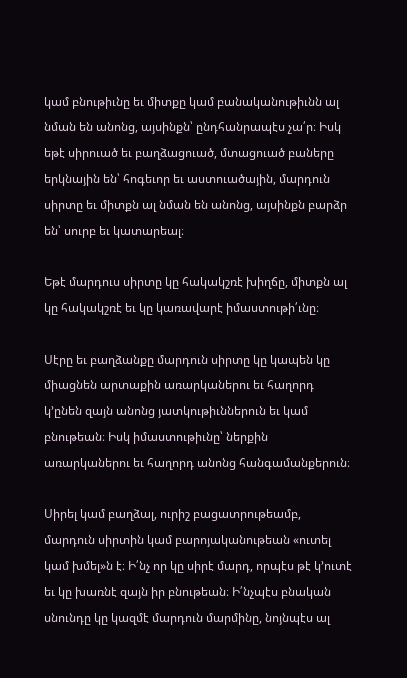կամ բնութիւնը եւ միտքը կամ բանականութիւնն ալ նման են անոնց, այսինքն՝ ընդհանրապէս չա՛ր։ Իսկ եթէ սիրուած եւ բաղձացուած, մտացուած բաները երկնային են՝ հոգեւոր եւ աստուածային, մարդուն սիրտը եւ միտքն ալ նման են անոնց, այսինքն բարձր են՝ սուրբ եւ կատարեալ։

Եթէ մարդուս սիրտը կը հակակշռէ խիղճը, միտքն ալ կը հակակշռէ եւ կը կառավարէ իմաստութի՛ւնը։

Սէրը եւ բաղձանքը մարդուն սիրտը կը կապեն կը միացնեն արտաքին առարկաներու եւ հաղորդ կ՚ընեն զայն անոնց յատկութիւններուն եւ կամ բնութեան։ Իսկ իմաստութիւնը՝ ներքին առարկաներու եւ հաղորդ անոնց հանգամանքերուն։

Սիրել կամ բաղձալ, ուրիշ բացատրութեամբ, մարդուն սիրտին կամ բարոյականութեան «ուտել կամ խմել»ն է։ Ի՛նչ որ կը սիրէ մարդ, որպէս թէ կ՚ուտէ եւ կը խառնէ զայն իր բնութեան։ Ի՛նչպէս բնական սնունդը կը կազմէ մարդուն մարմինը, նոյնպէս ալ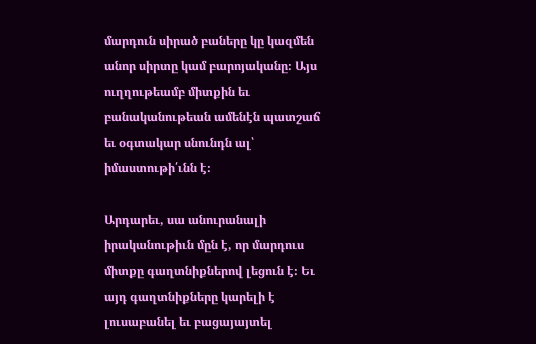մարդուն սիրած բաները կը կազմեն անոր սիրտը կամ բարոյականը։ Այս ուղղութեամբ միտքին եւ բանականութեան ամենէն պատշաճ եւ օգտակար սնունդն ալ՝ իմաստութի՛ւնն է։

Արդարեւ, սա անուրանալի իրականութիւն մըն է, որ մարդուս միտքը գաղտնիքներով լեցուն է։ Եւ այդ գաղտնիքները կարելի է լուսաբանել եւ բացայայտել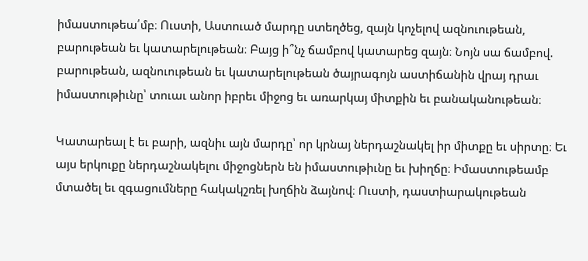իմաստութեա՛մբ։ Ուստի, Աստուած մարդը ստեղծեց, զայն կոչելով ազնուութեան, բարութեան եւ կատարելութեան։ Բայց ի՞նչ ճամբով կատարեց զայն։ Նոյն սա ճամբով. բարութեան, ազնուութեան եւ կատարելութեան ծայրագոյն աստիճանին վրայ դրաւ իմաստութիւնը՝ տուաւ անոր իբրեւ միջոց եւ առարկայ միտքին եւ բանականութեան։

Կատարեալ է եւ բարի, ազնիւ այն մարդը՝ որ կրնայ ներդաշնակել իր միտքը եւ սիրտը։ Եւ այս երկուքը ներդաշնակելու միջոցներն են իմաստութիւնը եւ խիղճը։ Իմաստութեամբ մտածել եւ զգացումները հակակշռել խղճին ձայնով։ Ուստի, դաստիարակութեան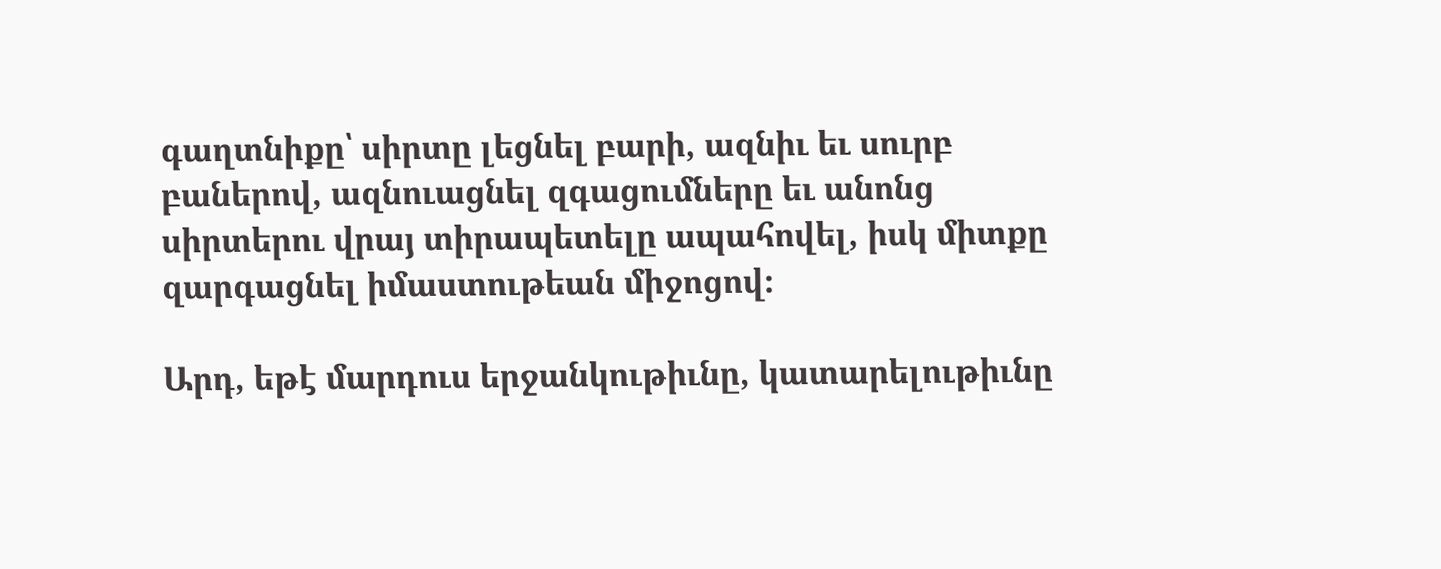գաղտնիքը՝ սիրտը լեցնել բարի, ազնիւ եւ սուրբ բաներով, ազնուացնել զգացումները եւ անոնց սիրտերու վրայ տիրապետելը ապահովել, իսկ միտքը զարգացնել իմաստութեան միջոցով։

Արդ, եթէ մարդուս երջանկութիւնը, կատարելութիւնը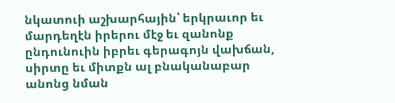նկատուի աշխարհային՝ երկրաւոր եւ մարդեղէն իրերու մէջ եւ զանոնք ընդունուին իբրեւ գերագոյն վախճան, սիրտը եւ միտքն ալ բնականաբար անոնց նման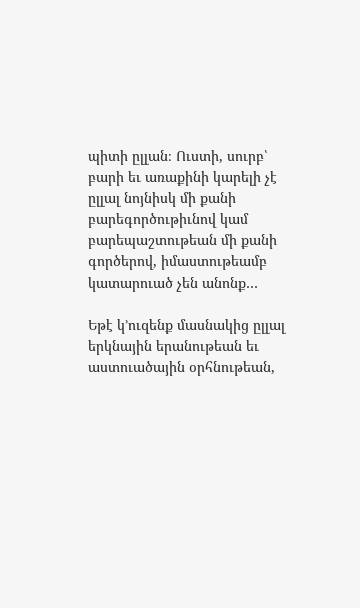պիտի ըլլան։ Ուստի, սուրբ՝ բարի եւ առաքինի կարելի չէ ըլլալ նոյնիսկ մի քանի բարեգործութիւնով կամ բարեպաշտութեան մի քանի գործերով, իմաստութեամբ կատարուած չեն անոնք…

Եթէ կ՚ուզենք մասնակից ըլլալ երկնային երանութեան եւ աստուածային օրհնութեան,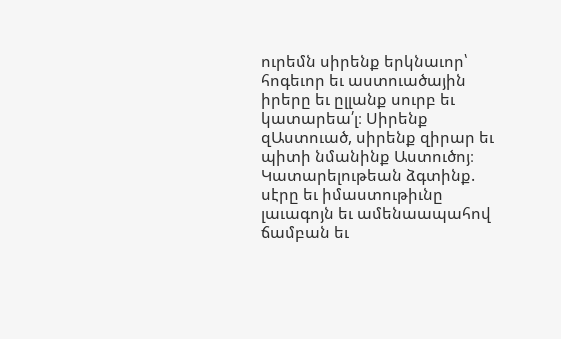ուրեմն սիրենք երկնաւոր՝ հոգեւոր եւ աստուածային իրերը եւ ըլլանք սուրբ եւ կատարեա՛լ։ Սիրենք զԱստուած, սիրենք զիրար եւ պիտի նմանինք Աստուծոյ։ Կատարելութեան ձգտինք. սէրը եւ իմաստութիւնը լաւագոյն եւ ամենաապահով ճամբան եւ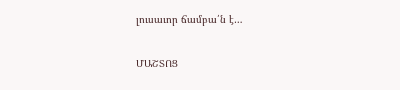լուսաւոր ճամբա՛ն է…

ՄԱՇՏՈՑ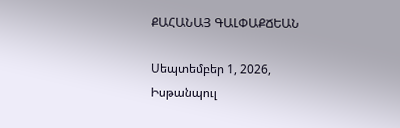ՔԱՀԱՆԱՅ ԳԱԼՓԱՔՃԵԱՆ

Սեպտեմբեր 1, 2026, Իսթանպուլ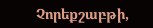Չորեքշաբթի,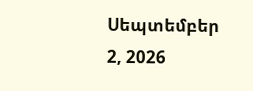Սեպտեմբեր 2, 2026